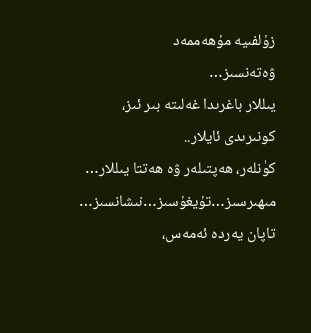زۇلفىيە مۇھەممەد
ۋەتەنسىز…
يىللار باغرىدا غەلىتە بىر ئىز،
كونىرىدى ئايلار..
كۈنلەر، ھەپتىلەر ۋە ھەتتا يىللار…
مىھىرسىز…تۇيغۇسىز…نىشانسىز…
تاپان يەردە ئەمەس،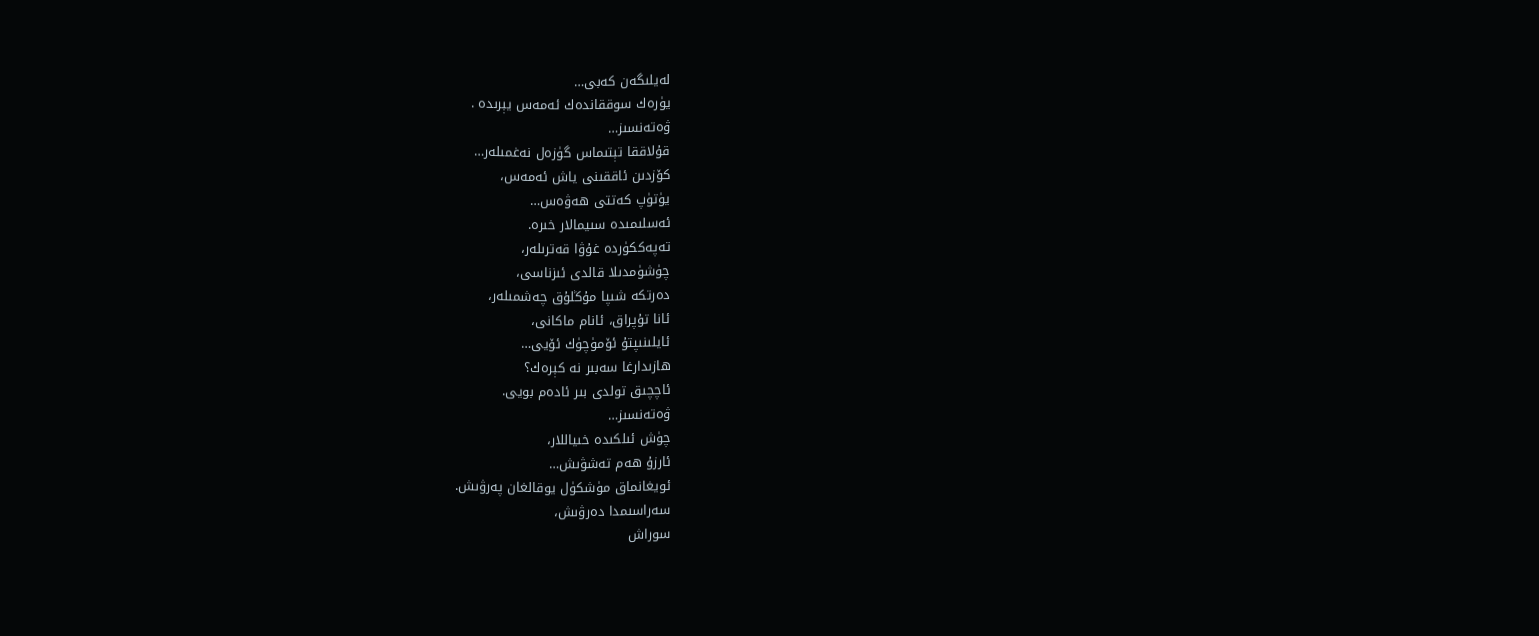لەيلىگەن كەبى…
يۈرەك سوققاندەك ئەمەس يېرىدە .
ۋەتەنسىز…
قۇلاققا تېتىماس گۈزەل نەغمىلەر…
كۆزدىن ئاققىنى ياش ئەمەس،
يۈتۈپ كەتتى ھەۋەس…
ئەسلىمىدە سىيمالار خىرە.
تەپەككۈردە غۇۋا قەترىلەر،
چۈشۈمدىلا قالدى ئىزناسى،
دەرتكە شىپا مۇڭلۇق چەشمىلەر،
ئانا تۇپراق، ئانام ماكانى،
ئايلىنىپتۇ ئۆمۈچۈك ئۆيى…
ھازىدارغا سەبىر نە كېرەك؟
ئاچچىق تولدى بىر ئادەم بويى.
ۋەتەنسىز…
چۈش ئىلكىدە خىياللار،
ئارزۇ ھەم تەشۋىش…
ئويغانماق مۈشكۈل يوقالغان پەرۋىش.
سەراسىمدا دەرۋىش،
سوراش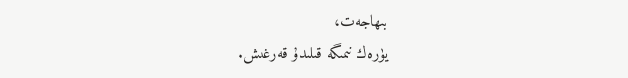بىھاجەت،
يۈرەك نىمىگە قىلىدۇ قەرغىش.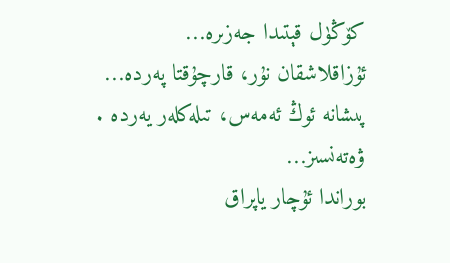كۆڭۈل قېتىدا جەزىرە…
ئۇزاقلاشقان نۇر، قارچۇقتا پەردە…
پىشانە ئوڭ ئەمەس، تىلەكلەر يەردە .
ۋەتەنسىز…
بوراندا ئۇچار ياپراق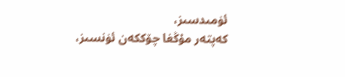ئۈمىدسىز،
كەپتەر مۇڭغا چۆككەن ئۈنسىز،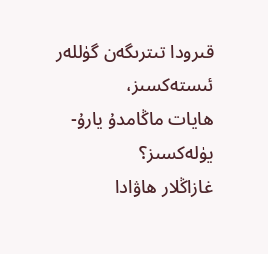قىرودا تىترىگەن گۈللەر ئىستەكسىز،
ھايات ماڭامدۇ يارۇ- يۈلەكسىز؟
غازاڭلار ھاۋادا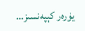يۈرەر كېپەنسىز…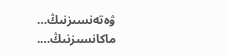ۋەتەنسىزنىڭ…
ماكانسىزنىڭ….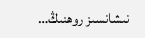نىشانسىز روھنىڭ…